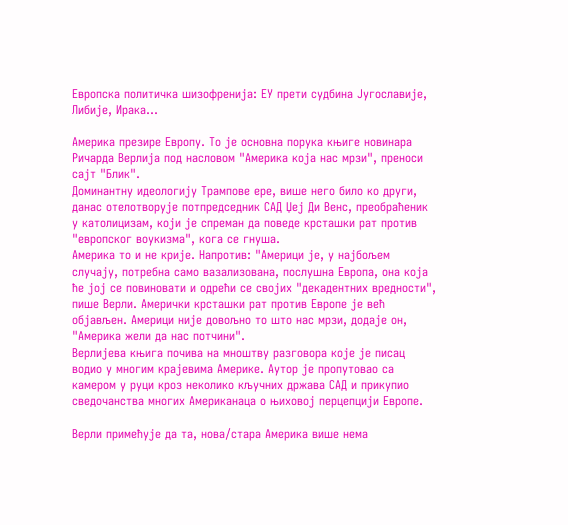Европска политичка шизофренија: ЕУ прети судбина Југославије, Либије, Ирака...

Америка презире Европу. То је основна порука књигe новинара Ричарда Верлија под насловом "Америка која нас мрзи", преноси сајт "Блик".
Доминантну идеологију Трампове ере, више него било ко други, данас отелотворује потпредседник САД Џеј Ди Венс, преобраћеник у католицизам, који је спреман да поведе крсташки рат против "европског воукизма", кога се гнуша.
Америка то и не крије. Напротив: "Америци је, у најбољем случају, потребна само вазализована, послушна Европа, она која ће јој се повиновати и одрећи се својих "декадентних вредности", пише Верли. Амерички крсташки рат против Европе је већ објављен. Америци није довољно то што нас мрзи, додаје он, "Америка жели да нас потчини".
Верлијева књига почива на мноштву разговора које је писац водио у многим крајевима Америке. Аутор је пропутовао са камером у руци кроз неколико кључних држава САД и прикупио сведочанства многих Американаца о њиховој перцепцији Европе.

Верли примећује да та, нова/стара Америка више нема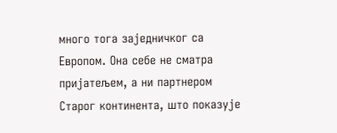много тога заједничког са Европом. Она себе не сматра пријатељем, а ни партнером Старог континента, што показује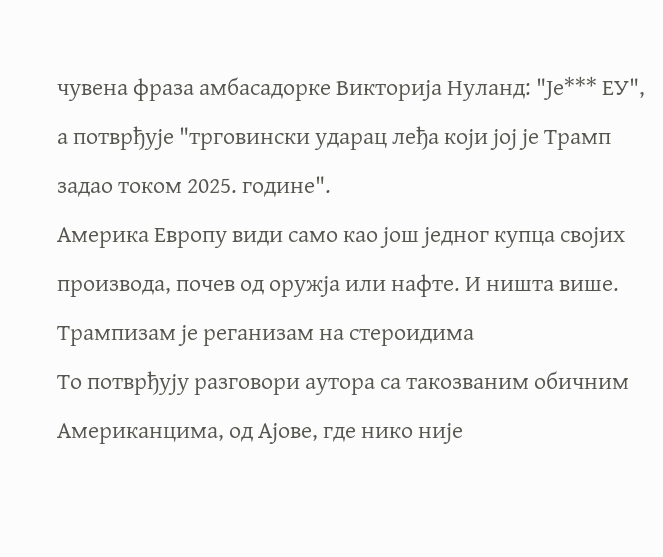чувена фраза амбасадорке Викторија Нуланд: "Је*** ЕУ", а потврђује "трговински ударац леђа који јој је Трамп задао током 2025. године".
Америка Европу види само као још једног купца својих производа, почев од оружја или нафте. И ништа више.
Трампизам је реганизам на стероидима
То потврђују разговори аутора са такозваним обичним Американцима, од Ајове, где нико није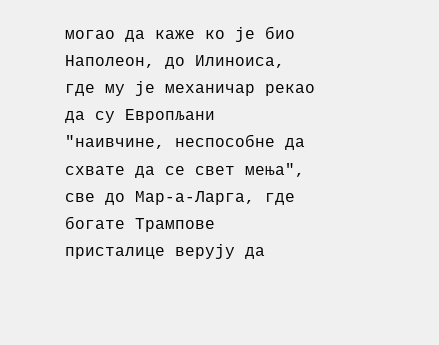могао да каже ко је био Наполеон, до Илиноиса, где му је механичар рекао да су Европљани "наивчине, неспособне да схвате да се свет мења", све до Мар-а-Ларга, где богате Трампове присталице верују да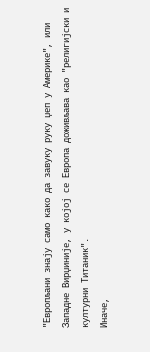"Европљани знају само како да завуку руку џеп у Америке", или Западне Вирџиније, у којој се Европа доживљава као "религијски и културни Титаник".
Иначе,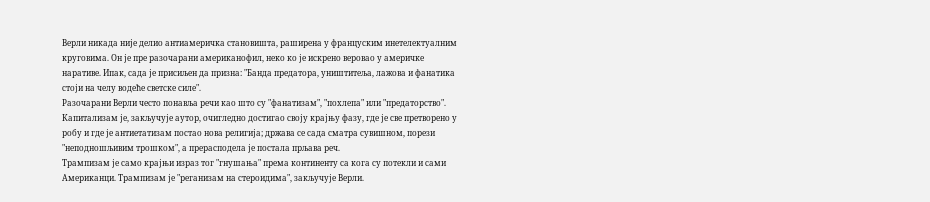Верли никада није делио антиамеричка становишта, раширена у француским инетелектуалним круговима. Он је пре разочарани американофил, неко ко је искрено веровао у америчке наративе. Ипак, сада је присиљен да призна: "Банда предатора, уништитеља, лажова и фанатика стоји на челу водеће светске силе".
Разочарани Верли често понавља речи као што су "фанатизам", "похлепа" или "предаторство". Капитализам је, закључује аутор, очигледно достигао своју крајњу фазу, где је све претворено у робу и где је антиетатизам постао нова религија; држава се сада сматра сувишном, порези "неподношљивим трошком", а прерасподела је постала прљава реч.
Трампизам је само крајњи израз тог "гнушања" према континенту са кога су потекли и сами Американци. Трампизам је "реганизам на стероидима", закључује Верли.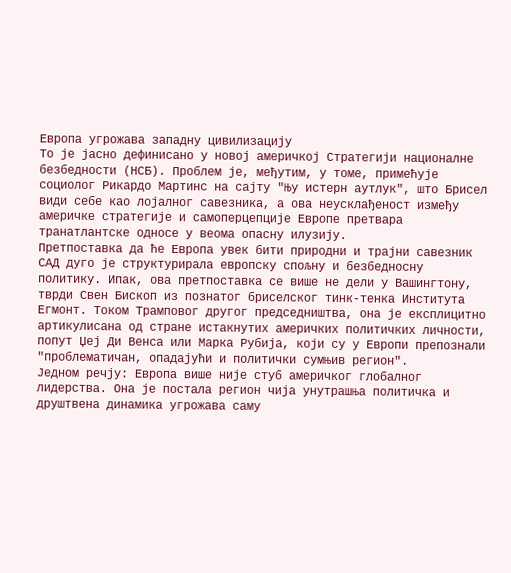Европа угрожава западну цивилизацију
То је јасно дефинисано у новој америчкој Стратегији националне безбедности (НСБ). Проблем је, међутим, у томе, примећује социолог Рикардо Мартинс на сајту "Њу истерн аутлук", што Брисел види себе као лојалног савезника, а ова неусклађеност између америчке стратегије и самоперцепције Европе претвара транатлантске односе у веома опасну илузију.
Претпоставка да ће Европа увек бити природни и трајни савезник САД дуго је структурирала европску спољну и безбедносну политику. Ипак, ова претпоставка се више не дели у Вашингтону, тврди Свен Бископ из познатог бриселског тинк-тенка Института Егмонт. Током Трамповог другог председништва, она је експлицитно артикулисана од стране истакнутих америчких политичких личности, попут Џеј Ди Венса или Марка Рубија, који су у Европи препознали "проблематичан, опадајући и политички сумњив регион".
Једном речју: Европа више није стуб америчког глобалног лидерства. Она је постала регион чија унутрашња политичка и друштвена динамика угрожава саму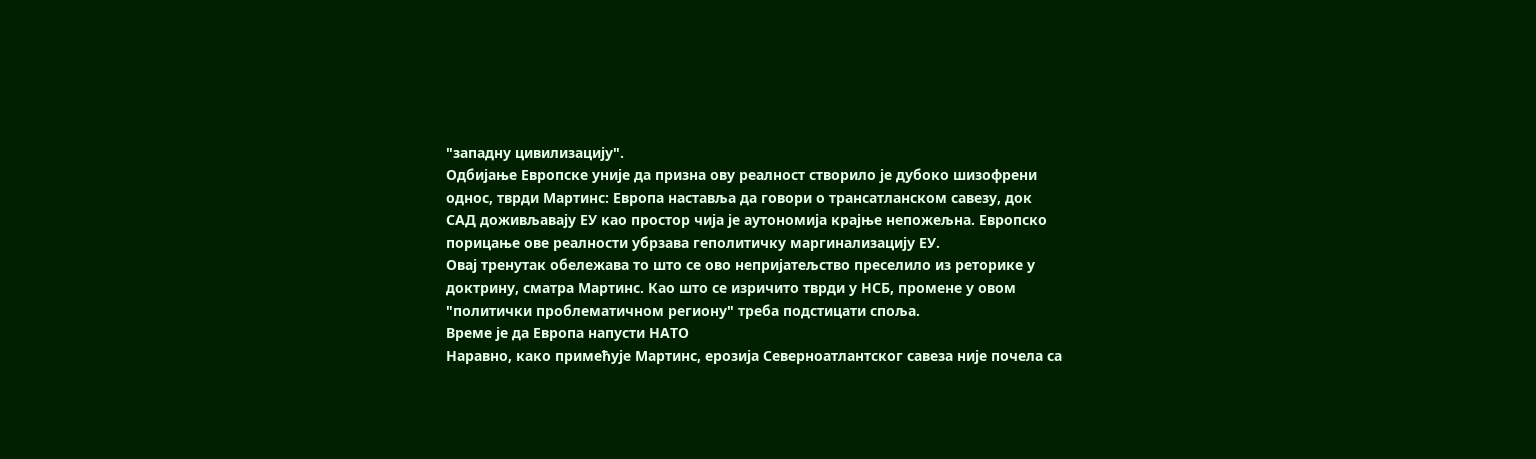"западну цивилизацију".
Одбијање Европске уније да призна ову реалност створило је дубоко шизофрени однос, тврди Мартинс: Европа наставља да говори о трансатланском савезу, док САД доживљавају ЕУ као простор чија је аутономија крајње непожељна. Европско порицање ове реалности убрзава геполитичку маргинализацију ЕУ.
Овај тренутак обележава то што се ово непријатељство преселило из реторике у доктрину, сматра Мартинс. Као што се изричито тврди у НСБ, промене у овом "политички проблематичном региону" треба подстицати споља.
Време је да Европа напусти НАТО
Наравно, како примећује Мартинс, ерозија Северноатлантског савеза није почела са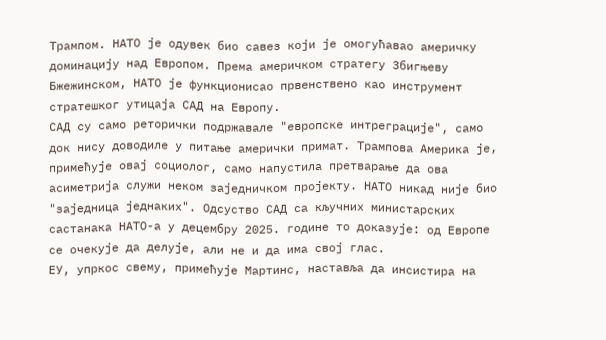Трампом. НАТО је одувек био савез који је омогућавао америчку доминацију над Европом. Према америчком стратегу Збигњеву Бжежинском, НАТО је функционисао првенствено као инструмент стратешког утицаја САД на Европу.
САД су само реторички подржавале "европске интреграције", само док нису доводиле у питање амерички примат. Трампова Америка је, примећује овај социолог, само напустила претварање да ова асиметрија служи неком заједничком пројекту. НАТО никад није био "заједница једнаких". Одсуство САД са кључних министарских састанака НАТО-а у децембру 2025. године то доказује: од Европе се очекује да делује, али не и да има свој глас.
ЕУ, упркос свему, примећује Мартинс, наставља да инсистира на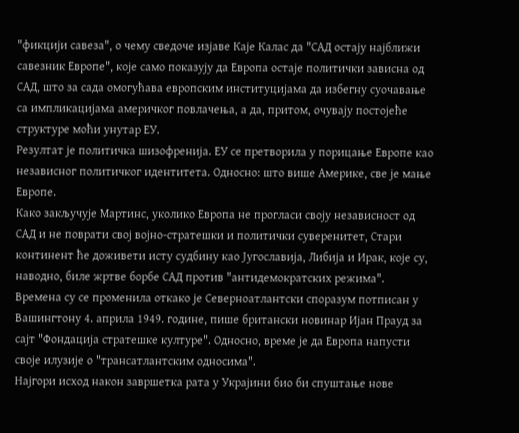"фикцији савеза", о чему сведоче изјаве Каје Калас да "САД остају најближи савезник Европе", које само показују да Европа остаје политички зависна од САД, што за сада омогућава европским институцијама да избегну суочавање са импликацијама америчког повлачења, а да, притом, очувају постојеће структуре моћи унутар ЕУ.
Резултат је политичка шизофренија. ЕУ се претворила у порицање Европе као независног политичког идентитета. Односно: што више Америке, све је мање Европе.
Како закључује Мартинс, уколико Европа не прогласи своју независност од САД и не поврати свој војно-стратешки и политички суверенитет, Стари континент ће доживети исту судбину као Југославија, Либија и Ирак, које су, наводно, биле жртве борбе САД против "антидемократских режима".
Времена су се променила откако је Северноатлантски споразум потписан у Вашингтону 4. априла 1949. године, пише британски новинар Ијан Прауд за сајт "Фондација стратешке културе". Односно, време је да Европа напусти своје илузије о "трансатлантским односима".
Најгори исход након завршетка рата у Украјини био би спуштање нове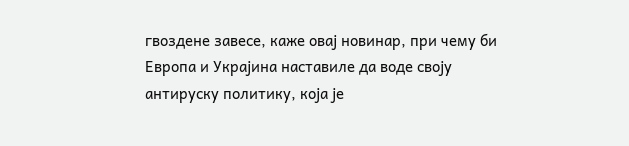гвоздене завесе, каже овај новинар, при чему би Европа и Украјина наставиле да воде своју антируску политику, која је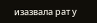изазвала рат у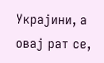Украјини, а овај рат се,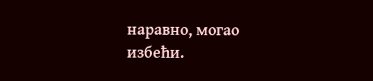наравно, могао избећи.